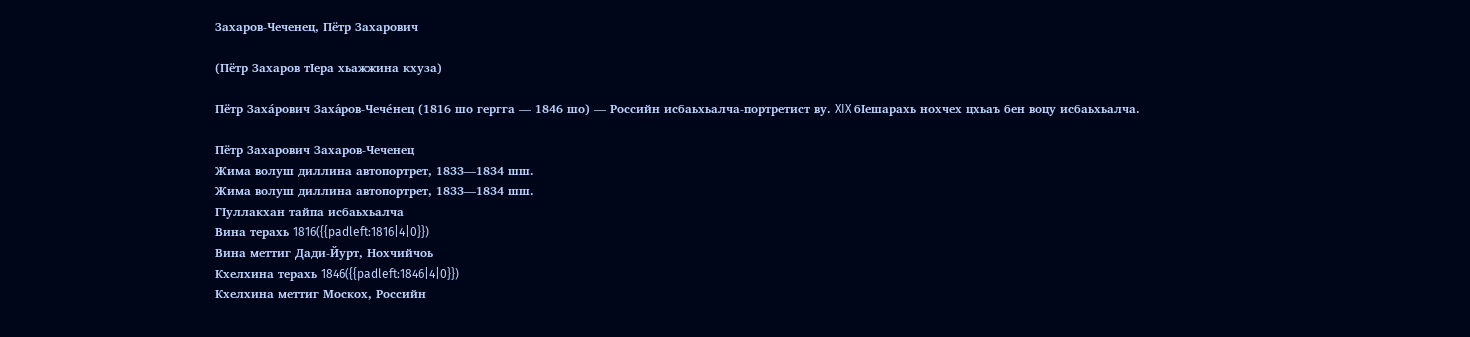Захаров-Чеченец, Пётр Захарович

(Пётр Захаров тӀера хьажжина кхуза)

Пётр Заха́рович Заха́ров-Чече́нец (1816 шо гергга — 1846 шо) — Российн исбаьхьалча-портретист ву. XIX бӀешарахь нохчех цхьаъ бен воцу исбаьхьалча.

Пётр Захарович Захаров-Чеченец
Жима волуш диллина автопортрет, 1833—1834 шш.
Жима волуш диллина автопортрет, 1833—1834 шш.
ГӀуллакхан тайпа исбаьхьалча
Вина терахь 1816({{padleft:1816|4|0}})
Вина меттиг Дади-Йурт, Нохчийчоь
Кхелхина терахь 1846({{padleft:1846|4|0}})
Кхелхина меттиг Москох, Российн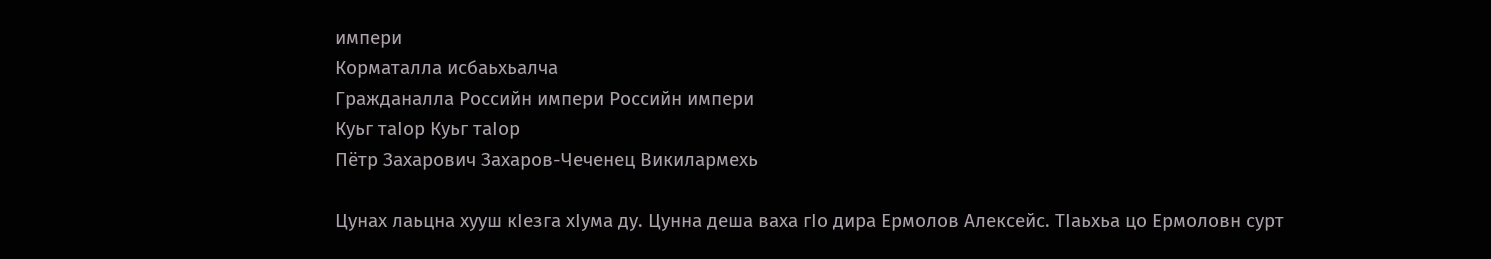импери
Корматалла исбаьхьалча
Гражданалла Российн импери Российн импери
Куьг таӀор Куьг таӀор
Пётр Захарович Захаров-Чеченец Викилармехь

Цунах лаьцна хууш кӀезга хӀума ду. Цунна деша ваха гӀо дира Ермолов Алексейс. ТӀаьхьа цо Ермоловн сурт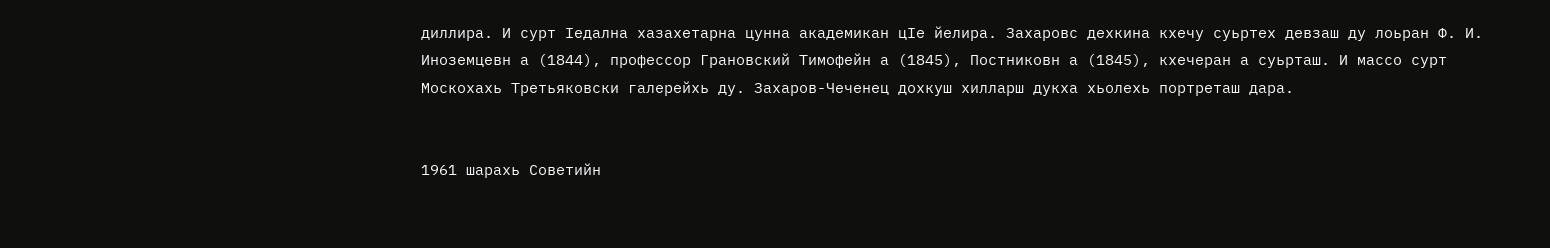диллира. И сурт Ӏедална хазахетарна цунна академикан цӀе йелира. Захаровс дехкина кхечу суьртех девзаш ду лоьран Ф. И. Иноземцевн а (1844), профессор Грановский Тимофейн а (1845), Постниковн а (1845), кхечеран а суьрташ. И массо сурт Москохахь Третьяковски галерейхь ду. Захаров-Чеченец дохкуш хилларш дукха хьолехь портреташ дара.


1961 шарахь Советийн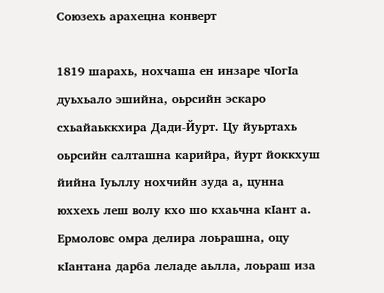Союзехь арахецна конверт

1819 шарахь, нохчаша ен инзаре чӀогӀа дуьхьало эшийна, оьрсийн эскаро схьайаьккхира Дади-Йурт. Цу йуьртахь оьрсийн салташна карийра, йурт йоккхуш йийна Ӏуьллу нохчийн зуда а, цунна юххехь леш волу кхо шо кхаьчна кӀант а. Ермоловс омра делира лоьрашна, оцу кӀантана дарба леладе аьлла, лоьраш иза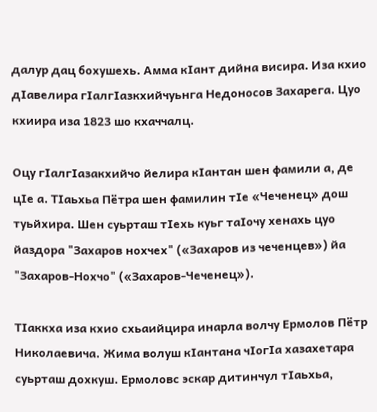далур дац бохушехь. Амма кӀант дийна висира. Иза кхио дӀавелира гӀалгӀазкхийчуьнга Недоносов Захарега. Цуо кхиира иза 1823 шо кхаччалц.

Оцу гӀалгӀазакхийчо йелира кӀантан шен фамили а, де цӀе а. ТӀаьхьа Пётра шен фамилин тӀе «Чеченец» дош туьйхира. Шен суьрташ тӀехь куьг таӀочу хенахь цуо йаздора "Захаров нохчех" («Захаров из чеченцев») йа "Захаров-Нохчо" («Захаров-Чеченец»).

ТӀаккха иза кхио схьаийцира инарла волчу Ермолов Пётр Николаевича. Жима волуш кӀантана чӀогӀа хазахетара суьрташ дохкуш. Ермоловс эскар дитинчул тӀаьхьа,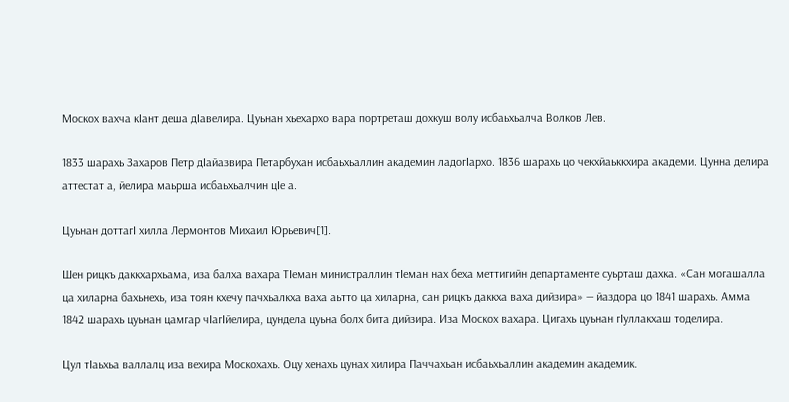Москох вахча кӀант деша дӀавелира. Цуьнан хьехархо вара портреташ дохкуш волу исбаьхьалча Волков Лев.

1833 шарахь Захаров Петр дӀайазвира Петарбухан исбаьхьаллин академин ладогӀархо. 1836 шарахь цо чекхйаьккхира академи. Цунна делира аттестат а, йелира маьрша исбаьхьалчин цӀе а.

Цуьнан доттагӀ хилла Лермонтов Михаил Юрьевич[1].

Шен рицкъ даккхархьама, иза балха вахара ТӀеман министраллин тӀеман нах беха меттигийн департаменте суьрташ дахка. «Сан могашалла ца хиларна бахьнехь, иза тоян кхечу пачхьалкха ваха аьтто ца хиларна, сан рицкъ даккха ваха дийзира» — йаздора цо 1841 шарахь. Амма 1842 шарахь цуьнан цамгар чӀагӀйелира, цундела цуьна болх бита дийзира. Иза Москох вахара. Цигахь цуьнан гӀуллакхаш тоделира.

Цул тӀаьхьа валлалц иза вехира Москохахь. Оцу хенахь цунах хилира Паччахьан исбаьхьаллин академин академик.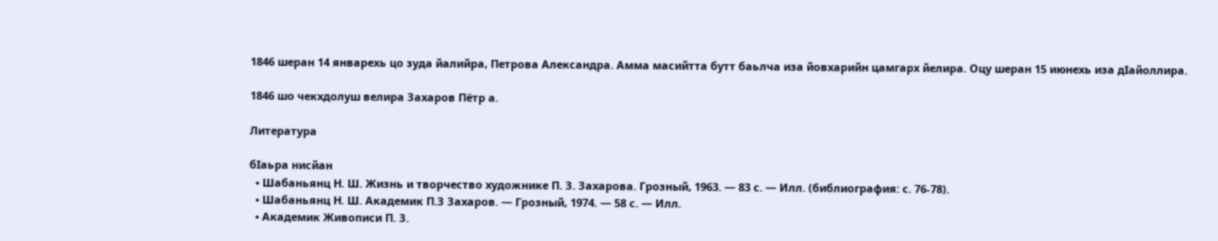1846 шеран 14 январехь цо зуда йалийра, Петрова Александра. Амма масийтта бутт баьлча иза йовхарийн цамгарх йелира. Оцу шеран 15 июнехь иза дӀайоллира.

1846 шо чекхдолуш велира Захаров Пётр а.

Литература

бӀаьра нисйан
  • Шабаньянц Н. Ш. Жизнь и творчество художнике П. З. Захарова. Грозный, 1963. — 83 с. — Илл. (библиография: с. 76-78).
  • Шабаньянц Н. Ш. Академик П.З Захаров. — Грозный, 1974. — 58 с. — Илл.
  • Академик Живописи П. З.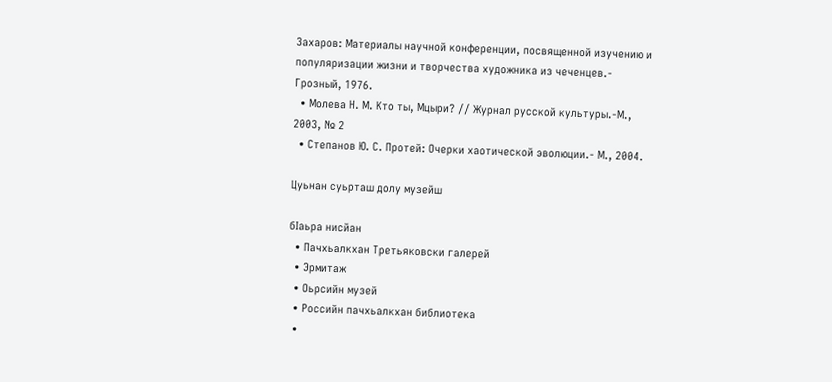Захаров: Материалы научной конференции, посвященной изучению и популяризации жизни и творчества художника из чеченцев.- Грозный, 1976.
  • Молева Н. М. Кто ты, Мцыри? // Журнал русской культуры.-М., 2003, № 2
  • Степанов Ю. С. Протей: Очерки хаотической эволюции.- М., 2004.

Цуьнан суьрташ долу музейш

бӀаьра нисйан
  • Пачхьалкхан Третьяковски галерей
  • Эрмитаж
  • Оьрсийн музей
  • Российн пачхьалкхан библиотека
  •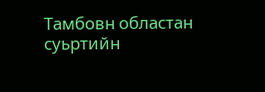Тамбовн областан суьртийн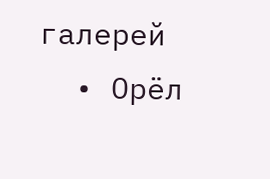галерей
  • Орёл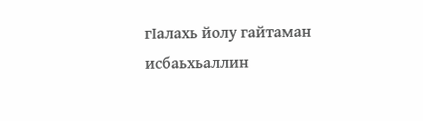гӀалахь йолу гайтаман исбаьхьаллин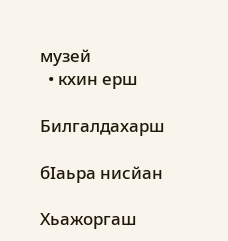музей
  • кхин ерш

Билгалдахарш

бӀаьра нисйан

Хьажоргаш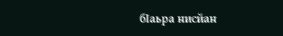бӀаьра нисйан